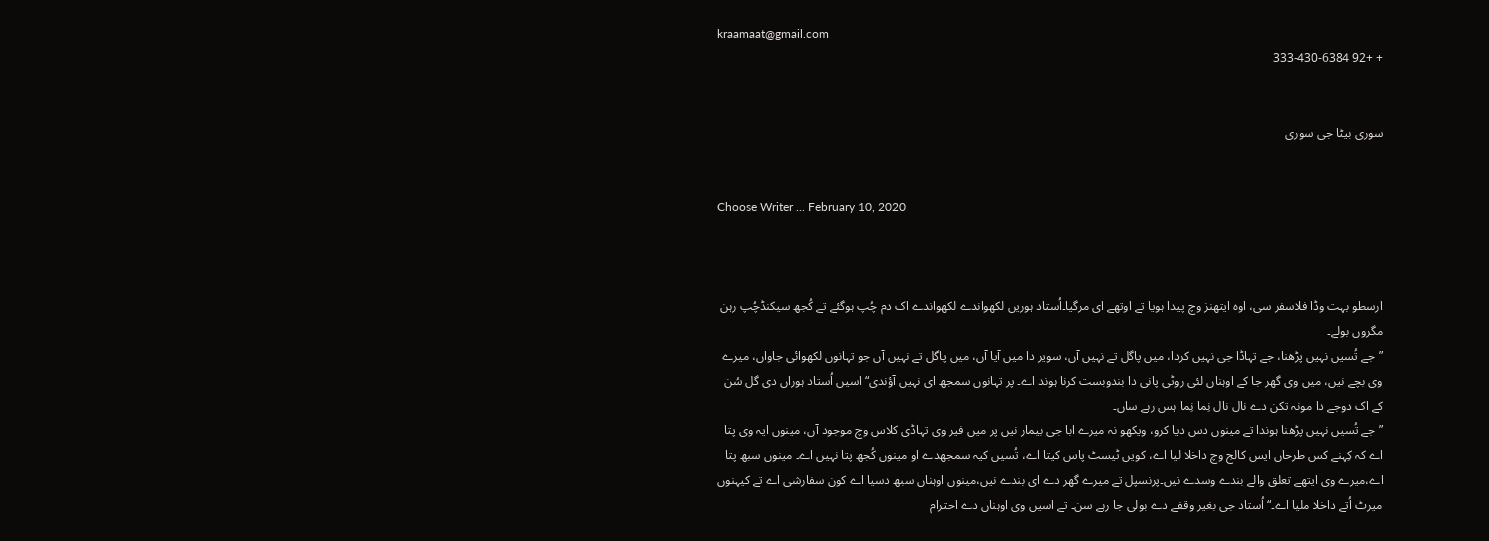kraamaat@gmail.com
+ +92 333-430-6384


سوری بیٹا جی سوری


Choose Writer ... February 10, 2020



ارسطو بہت وڈا فلاسفر سی، اوہ ایتھنز وچ پیدا ہویا تے اوتھے ای مرگیا۔اُستاد ہوریں لکھواندے لکھواندے اک دم چُپ ہوگئے تے کُجھ سیکنڈچُپ رہن مگروں بولے۔
”جے تُسیں نہیں پڑھنا، جے تہاڈا جی نہیں کردا، میں پاگل تے نہیں آں، سویر دا میں آیا آں، میں پاگل تے نہیں آں جو تہانوں لکھوائی جاواں، میرے وی بچے نیں، میں وی گھر جا کے اوہناں لئی روٹی پانی دا بندوبست کرنا ہوند اے۔ پر تہانوں سمجھ ای نہیں آؤندی“اسیں اُستاد ہوراں دی گل سُن کے اک دوجے دا مونہ تکن دے نال نال نِما نِما ہس رہے ساں۔
”جے تُسیں نہیں پڑھنا ہوندا تے مینوں دس دیا کرو، ویکھو نہ میرے ابا جی بیمار نیں پر میں فیر وی تہاڈی کلاس وچ موجود آں، مینوں ایہ وی پتا اے کہ کِہنے کس طرحاں ایس کالج وچ داخلا لیا اے، کویں ٹیسٹ پاس کیتا اے، تُسیں کیہ سمجھدے او مینوں کُجھ پتا نہیں اے۔ مینوں سبھ پتا اے،میرے وی ایتھے تعلق والے بندے وسدے نیں۔پرنسپل تے میرے گھر دے ای بندے نیں،مینوں اوہناں سبھ دسیا اے کون سفارشی اے تے کیہنوں میرٹ اُتے داخلا ملیا اے۔“ اُستاد جی بغیر وقفے دے بولی جا رہے سن۔ تے اسیں وی اوہناں دے احترام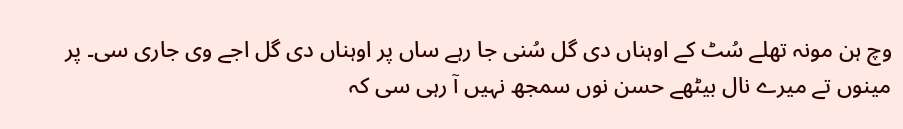وچ ہن مونہ تھلے سُٹ کے اوہناں دی گل سُنی جا رہے ساں پر اوہناں دی گل اجے وی جاری سی۔ پر مینوں تے میرے نال بیٹھے حسن نوں سمجھ نہیں آ رہی سی کہ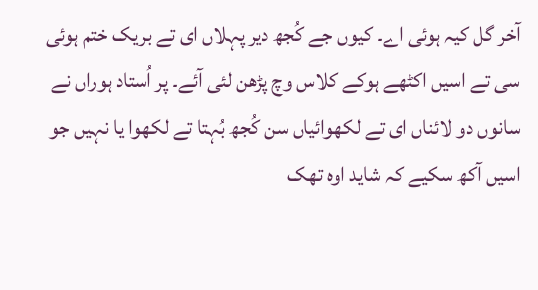آخر گل کیہ ہوئی اے۔ کیوں جے کُجھ دیر پہلاں ای تے بریک ختم ہوئی سی تے اسیں اکٹھے ہوکے کلاس وچ پڑھن لئی آئے۔ پر اُستاد ہوراں نے سانوں دو لائناں ای تے لکھوائیاں سن کُجھ بُہتا تے لکھوا یا نہیں جو اسیں آکھ سکیے کہ شاید اوہ تھک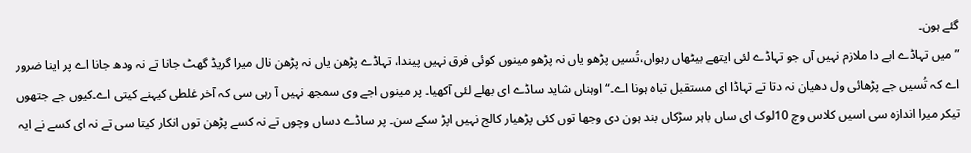گئے ہون۔
”میں تہاڈے ابے دا ملازم نہیں آں جو تہاڈے لئی ایتھے بیٹھاں رہواں،تُسیں پڑھو یاں نہ پڑھو مینوں کوئی فرق نہیں پیندا، تہاڈے پڑھن یاں نہ پڑھن نال میرا گریڈ گھٹ جانا تے نہ ودھ جانا اے پر اینا ضرور اے کہ تُسیں جے پڑھائی ول دھیان نہ دتا تے تہاڈا ای مستقبل تباہ ہونا اے۔“ اوہناں شاید ساڈے ای بھلے لئی آکھیا۔ پر مینوں اجے وی سمجھ نہیں آ رہی سی کہ آخر غلطی کیہنے کیتی اے۔کیوں جے جتھوں تیکر میرا اندازہ سی اسیں کلاس وچ 10لوک ای ساں باہر سڑکاں بند ہون دی وجھا توں کئی پڑھیار کالج نہیں اپڑ سکے سن۔ پر ساڈے دساں وچوں تے نہ کسے پڑھن توں انکار کیتا سی تے نہ ای کسے نے ایہ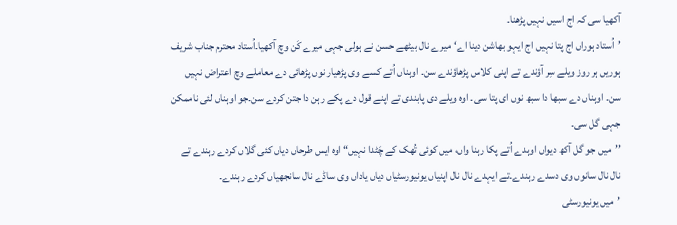آکھیا سی کہ اج اسیں نہیں پڑھنا۔
’اُستاد ہوراں اج پتا نہیں اج ایہو بھاشن دینا اے‘میرے نال بیٹھے حسن نے ہولی جہی میرے کَن وچ آکھیا۔اُستاد محترم جناب شریف ہوریں ہر روز ویلے سِر آؤندے تے اپنی کلاس پڑھاؤندے سن۔ اوہناں اُتے کسے وی پڑھیار نوں پڑھائی دے معاملے وچ اعتراض نہیں سن۔ اوہناں دے سبھا دا سبھ نوں ای پتا سی۔ اوہ ویلے دی پابندی تے اپنے قول دے پکے رہن دا جتن کردے سن۔جو اوہناں لئی ناممکن جہی گل سی۔
’’میں جو گل آکھ دیواں اوہدے اُتے پکا رہنا واں، میں کوئی تُھک کے چَٹدا نہیں“ اوہ ایس طرحاں دیاں کئی گلاں کردے رہندے تے نال نال سانوں وی دسدے رہندے۔تے ایہدے نال نال اپنیاں یونیورسٹیاں دیاں یاداں وی ساڈے نال سانجھیاں کردے رہندے۔
’میں یونیورسٹی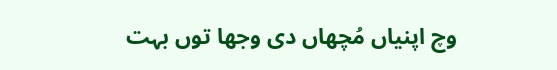وچ اپنیاں مُچھاں دی وجھا توں بہت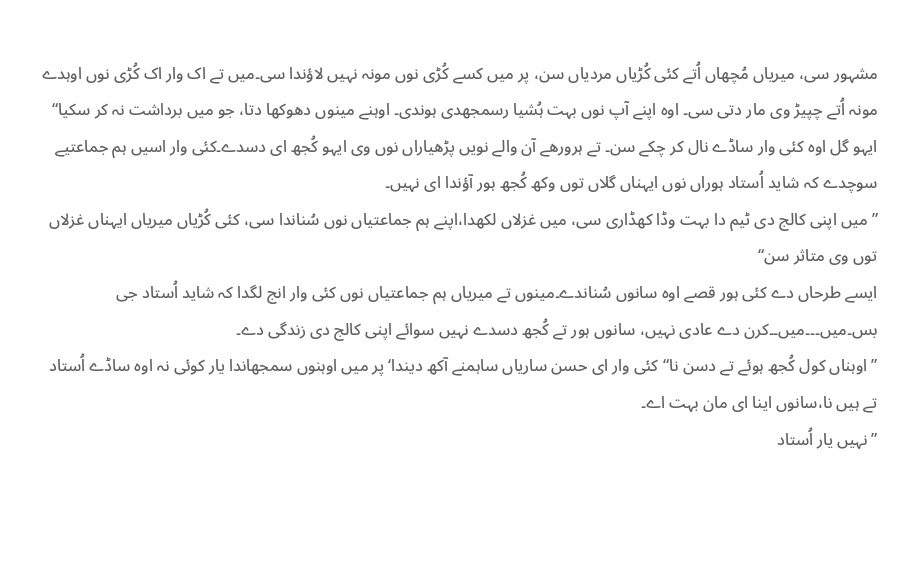مشہور سی، میریاں مُچھاں اُتے کئی کُڑیاں مردیاں سن، پر میں کسے کُڑی نوں مونہ نہیں لاؤندا سی۔میں تے اک وار اک کُڑی نوں اوہدے مونہ اُتے چپیڑ وی مار دتی سی۔ اوہ اپنے آپ نوں بہت ہُشیا رسمجھدی ہوندی۔ اوہنے مینوں دھوکھا دتا، جو میں برداشت نہ کر سکیا“
ایہو گل اوہ کئی وار ساڈے نال کر چکے سن۔ تے ہرورھے آن والے نویں پڑھیاراں نوں وی ایہو کُجھ ای دسدے۔کئی وار اسیں ہم جماعتیے سوچدے کہ شاید اُستاد ہوراں نوں ایہناں گلاں توں وکھ کُجھ ہور آؤندا ای نہیں۔
”میں اپنی کالج دی ٹیم دا بہت وڈا کھڈاری سی، میں غزلاں لکھدا،اپنے ہم جماعتیاں نوں سُناندا سی، کئی کُڑیاں میریاں ایہناں غزلاں توں وی متاثر سن“
ایسے طرحاں دے کئی ہور قصے اوہ سانوں سُناندے۔مینوں تے میریاں ہم جماعتیاں نوں کئی وار انج لگدا کہ شاید اُستاد جی بس۔میں۔۔۔میں۔۔کرن دے عادی نہیں، سانوں ہور تے کُجھ دسدے نہیں سوائے اپنی کالج دی زندگی دے۔
”اوہناں کول کُجھ ہوئے تے دسن نا“کئی وار ای حسن ساریاں ساہمنے آکھ دیندا‘ پر میں اوہنوں سمجھاندا یار کوئی نہ اوہ ساڈے اُستاد تے ہیں نا،سانوں اینا ای مان بہت اے۔
”نہیں یار اُستاد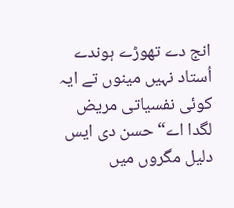انج دے تھوڑے ہوندے اُستاد نہیں مینوں تے ایہ کوئی نفسیاتی مریض لگدا اے“ حسن دی ایس دلیل مگروں میں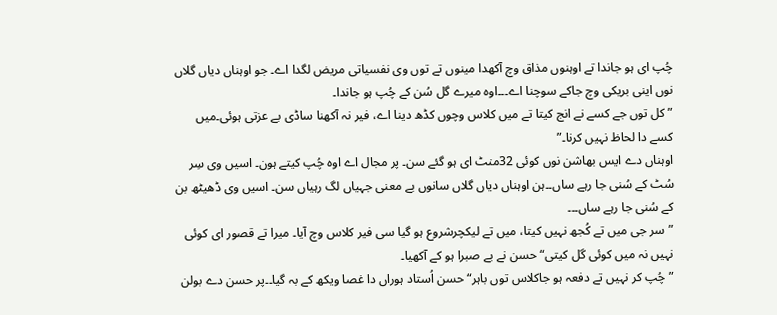چُپ ای ہو جاندا تے اوہنوں مذاق وچ آکھدا مینوں تے توں وی نفسیاتی مریض لگدا اے۔ جو اوہناں دیاں گلاں نوں اینی بریکی وچ جاکے سوچنا اے۔۔۔اوہ میرے گل سُن کے چُپ ہو جاندا۔
”کل توں جے کسے نے انج کیتا تے میں کلاس وچوں کڈھ دینا اے، فیر نہ آکھنا ساڈی بے عزتی ہوئی۔میں کسے دا لحاظ نہیں کرنا۔”
اوہناں دے ایس بھاشن نوں کوئی 32منٹ ای ہو گئے سن۔ پر مجال اے اوہ چُپ کیتے ہون۔ اسیں وی سِر سُٹ کے سُنی جا رہے ساں۔۔ہن اوہناں دیاں گلاں سانوں بے معنی جہیاں لگ رہیاں سن۔ اسیں وی ڈھیٹھ بن کے سُنی جا رہے ساں۔۔۔
”سر جی میں تے کُجھ نہیں کیتا، میں تے لیکچرشروع ہو گیا سی فیر کلاس وچ آیا۔ میرا تے قصور ای کوئی نہیں نہ میں کوئی گل کیتی“حسن نے بے صبرا ہو کے آکھیا۔
”چُپ کر نہیں تے دفعہ ہو جاکلاس توں باہر“حسن اُستاد ہوراں دا غصا ویکھ کے بہ گیا۔۔پر حسن دے بولن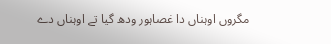مگروں اوہناں دا غصاہور ودھ گیا تے اوہناں دے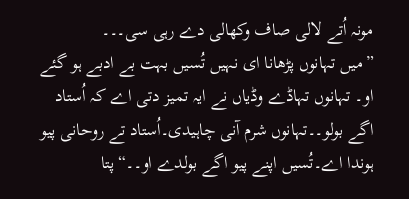مونہ اُتے لالی صاف وکھالی دے رہی سی۔۔۔
”میں تہانوں پڑھانا ای نہیں تُسیں بہت بے ادبے ہو گئے او۔ تہانوں تہاڈے وڈیاں نے ایہ تمیز دتی اے کہ اُستاد اگے بولو۔۔تہانوں شرم آنی چاہیدی۔اُستاد تے روحانی پیو ہوندا اے۔تُسیں اپنے پیو اگے بولدے او۔۔“پتا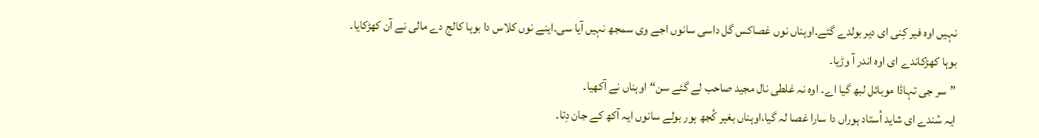نہیں اوہ فیر کِنی ای دیر بولدے گئے۔اوہناں نوں غصاکس گل داسی سانوں اجے وی سمجھ نہیں آیا سی۔اینے نوں کلاس دا بوہا کالج دے مالی نے آن کھڑکایا۔
بوہا کھڑکاندے ای اوہ اندر آ وڑیا۔
”سر جی تہاڈا موبائل لبھ گیا اے۔ اوہ نہ غلطی نال مجید صاحب لے گئے سن“اوہناں نے آکھیا۔
ایہ سُندے ای شاید اُستاد ہوراں دا سارا غصا لہ گیا،اوہناں بغیر کُجھ ہور بولے سانوں ایہ آکھ کے جان دِتا۔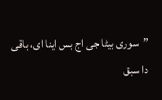”سوری بیٹا جی اج بس اینا ای، باقی دا سبق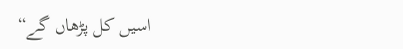اسیں کل پڑھاں گے“